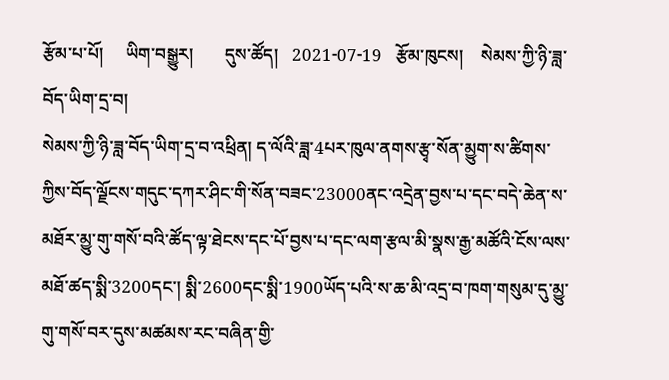རྩོམ་པ་པོ།     ཡིག་བསྒྱུར།       དུས་ཚོད།   2021-07-19   རྩོམ་ཁུངས།    སེམས་ཀྱི་ཉི་ཟླ་བོད་ཡིག་དྲ་བ།
སེམས་ཀྱི་ཉི་ཟླ་བོད་ཡིག་དྲ་བ་འཕྲིན། ད་ལོའི་ཟླ་4པར་ཁུལ་ནགས་རྩྭ་སོན་མྱུག་ས་ཚིགས་ཀྱིས་བོད་ལྗོངས་གདུང་དཀར་ཤིང་གི་སོན་བཟང་23000ནང་འདྲེན་བྱས་པ་དང་བདེ་ཆེན་ས་མཐོར་མྱུ་གུ་གསོ་བའི་ཚོད་ལྟ་ཐེངས་དང་པོ་བྱས་པ་དང་ལག་རྩལ་མི་སྣས་རྒྱ་མཚོའི་ངོས་ལས་མཐོ་ཚད་སྨི་3200དང་། སྨི་2600དང་སྨི་1900ཡོད་པའི་ས་ཆ་མི་འདྲ་བ་ཁག་གསུམ་དུ་མྱུ་གུ་གསོ་བར་དུས་མཚམས་རང་བཞིན་གྱི་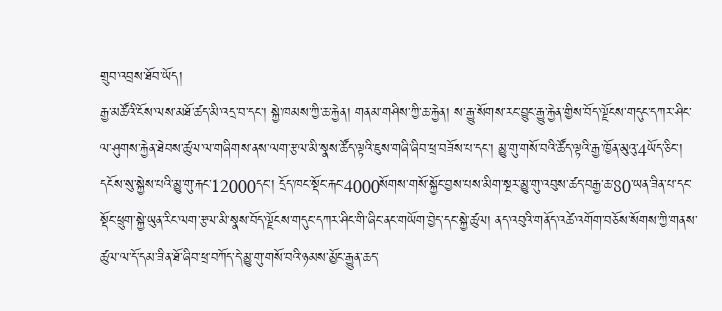གྲུབ་འབྲས་ཐོབ་ཡོད།
རྒྱ་མཚོའི་ངོས་ལས་མཐོ་ཚད་མི་འདྲ་བ་དང་། སྐྱེ་ཁམས་ཀྱི་ཆ་རྐྱེན། གནམ་གཤིས་ཀྱི་ཆ་རྐྱེན། ས་རྒྱུ་སོགས་རང་བྱུང་རྒྱུ་རྐྱེན་གྱིས་བོད་ལྗོངས་གདུང་དཀར་ཤིང་ལ་ཤུགས་རྐྱེན་ཐེབས་ཚུལ་ལ་གཞིགས་ནས་ལག་རྩལ་མི་སྣས་ཚོད་ལྟའི་ཇུས་གཞི་ཞིབ་ཕྲ་བཟོས་པ་དང་། མྱུ་གུ་གསོ་བའི་ཚོད་ལྟའི་རྒྱ་ཁྱོན་མུའུ་4ཡོད་ཅིང་། དངོས་སུ་སྐྱེས་པའི་མྱུ་གུ་རྐང་12000དང་། དྲོད་ཁང་སྡོང་རྐང་4000སོགས་གསོ་སྐྱོང་བྱས་པས་མིག་སྔར་མྱུ་གུ་འབུས་ཚད་བརྒྱ་ཆ་80་ཡན་ཟིན་པ་དང་སྡོང་ཕྲུག་སྐྱེ་ཡུན་རིང་ལག་རྩལ་མི་སྣས་བོད་ལྗོངས་གདུང་དཀར་ཤིང་གི་ཞིང་ནང་གཡོག་བྱེད་དང་སྐྱེ་ཚུལ། ནད་འབུའི་གནོད་འཚེ་འགོག་བཅོས་སོགས་ཀྱི་གནས་ཚུལ་ལ་དོ་དམ་ཟིན་ཐོ་ཞིབ་ཕྲ་བཀོད་དེ་མྱུ་གུ་གསོ་བའི་ཉམས་མྱོང་རྒྱུན་ཆད་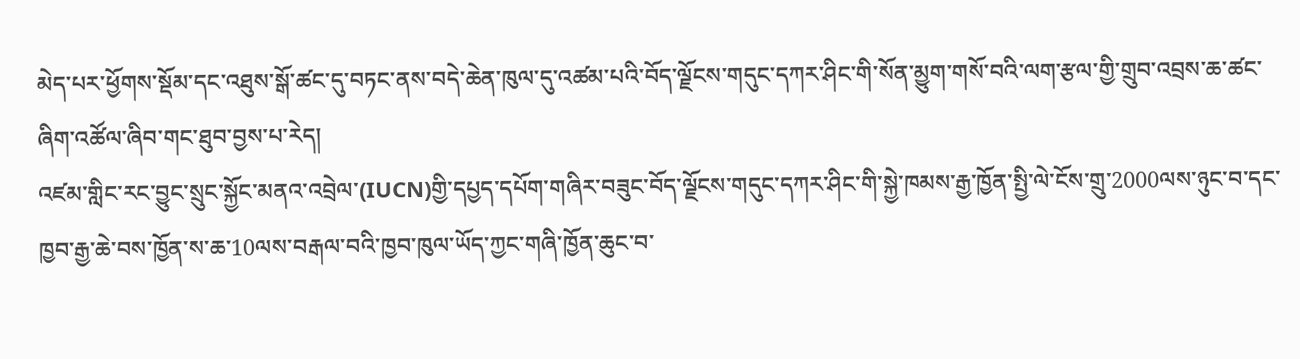མེད་པར་ཕྱོགས་སྡོམ་དང་འཐུས་སྒོ་ཚང་དུ་བཏང་ནས་བདེ་ཆེན་ཁུལ་དུ་འཚམ་པའི་བོད་ལྗོངས་གདུང་དཀར་ཤིང་གི་སོན་མྱུག་གསོ་བའི་ལག་རྩལ་གྱི་གྲུབ་འབྲས་ཆ་ཚང་ཞིག་འཚོལ་ཞིབ་གང་ཐུབ་བྱས་པ་རེད།
འཛམ་གླིང་རང་བྱུང་སྲུང་སྐྱོང་མནའ་འབྲེལ་(IUCN)གྱི་དཔྱད་དཔོག་གཞིར་བཟུང་བོད་ལྗོངས་གདུང་དཀར་ཤིང་གི་སྐྱེ་ཁམས་རྒྱ་ཁྱོན་སྤྱི་ལེ་ངོས་གྲུ་2000ལས་ཉུང་བ་དང་ཁྱབ་རྒྱ་ཆེ་བས་ཁྱོན་ས་ཆ་10ལས་བརྒལ་བའི་ཁྱབ་ཁུལ་ཡོད་ཀྱང་གཞི་ཁྱོན་ཆུང་བ་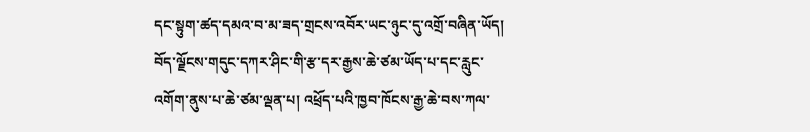དང་སྟུག་ཚད་དམའ་བ་མ་ཟད་གྲངས་འབོར་ཡང་ཉུང་དུ་འགྲོ་བཞིན་ཡོད། བོད་ལྗོངས་གདུང་དཀར་ཤིང་གི་རྩ་དར་རྒྱས་ཆེ་ཙམ་ཡོད་པ་དང་རླུང་འགོག་ནུས་པ་ཆེ་ཙམ་ལྡན་པ། འཕྲོད་པའི་ཁྱབ་ཁོངས་རྒྱ་ཆེ་བས་ཀལ་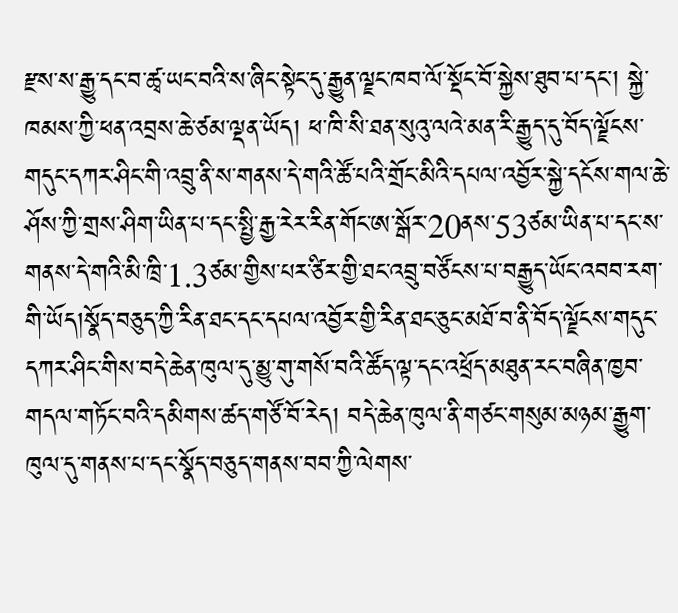རྫས་ས་རྒྱུ་དང་བ་ཚྭ་ཡང་བའི་ས་ཞིང་སྟེང་དུ་རྒྱུན་ལྗང་ཁབ་ལོ་སྡོང་བོ་སྐྱེས་ཐུབ་པ་དང་། སྐྱེ་ཁམས་ཀྱི་ཕན་འབྲས་ཆེ་ཙམ་ལྡན་ཡོད། ཕ་ཁི་སི་ཐན་སུའུ་ལའེ་མན་རི་རྒྱུད་དུ་བོད་ལྗོངས་གདུང་དཀར་ཤིང་གི་འབྲུ་ནི་ས་གནས་དེ་གའི་ཚོ་པའི་གྲོང་མིའི་དཔལ་འབྱོར་སྐྱེ་དངོས་གལ་ཆེ་ཤོས་ཀྱི་གྲས་ཤིག་ཡིན་པ་དང་སྤྱི་རྒྱ་རེར་རིན་གོང་ཨ་སྒོར་20ནས་53ཙམ་ཡིན་པ་དང་ས་གནས་དེ་གའི་མི་ཁྲི་1.3ཙམ་གྱིས་པར་ཙིར་གྱི་ཐང་འབྲུ་བཙོངས་པ་བརྒྱུད་ཡོང་འབབ་རག་གི་ཡོད།སྣོད་བཅུད་ཀྱི་རིན་ཐང་དང་དཔལ་འབྱོར་གྱི་རིན་ཐང་ཅུང་མཐོ་བ་ནི་བོད་ལྗོངས་གདུང་དཀར་ཤིང་གིས་བདེ་ཆེན་ཁུལ་དུ་མྱུ་གུ་གསོ་བའི་ཚོད་ལྟ་དང་འཕྲོད་མཐུན་རང་བཞིན་ཁྱབ་གདལ་གཏོང་བའི་དམིགས་ཚད་གཙོ་བོ་རེད། བདེ་ཆེན་ཁུལ་ནི་གཙང་གསུམ་མཉམ་རྒྱུག་ཁུལ་དུ་གནས་པ་དང་སྣོད་བཅུད་གནས་བབ་ཀྱི་ལེགས་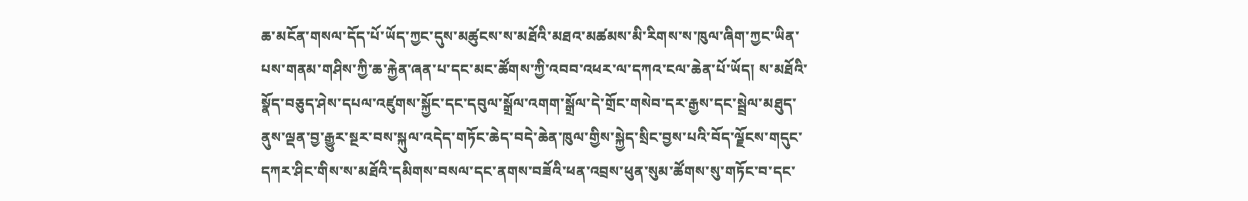ཆ་མངོན་གསལ་དོད་པོ་ཡོད་ཀྱང་དུས་མཚུངས་ས་མཐོའི་མཐའ་མཚམས་མི་རིགས་ས་ཁུལ་ཞིག་ཀྱང་ཡིན་པས་གནམ་གཤིས་ཀྱི་ཆ་རྐྱེན་ཞན་པ་དང་མང་ཚོགས་ཀྱི་འབབ་འཕར་ལ་དཀའ་ངལ་ཆེན་པོ་ཡོད། ས་མཐོའི་སྣོད་བཅུད་ཤེས་དཔལ་འཛུགས་སྐྱོང་དང་དབུལ་སྒྲོལ་འགག་སྒྲོལ་དེ་གྲོང་གསེབ་དར་རྒྱས་དང་སྦྲེལ་མཐུད་ནུས་ལྡན་བྱ་རྒྱུར་སྔར་བས་སྐུལ་འདེད་གཏོང་ཆེད་བདེ་ཆེན་ཁུལ་གྱིས་སྐྱེད་སྲིང་བྱས་པའི་བོད་ལྗོངས་གདུང་དཀར་ཤིང་གིས་ས་མཐོའི་དམིགས་བསལ་དང་ནགས་བཟོའི་ཕན་འབྲས་ཕུན་སུམ་ཚོགས་སུ་གཏོང་བ་དང་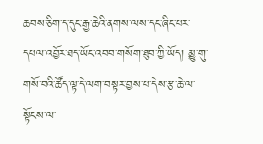ཆབས་ཅིག་ད་དུང་རྒྱ་ཆེའི་ནགས་ལས་དང་ཞིང་པར་དཔལ་འབྱོར་ཐད་ཡོང་འབབ་གསོག་ཐུབ་ཀྱི་ཡོད། མྱུ་གུ་གསོ་བའི་ཚོད་ལྟ་དེ་ལག་བསྟར་བྱས་པ་དེས་རྩ་ཆེ་ལ་སྟོངས་ལ་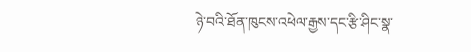ཉེ་བའི་ཐོན་ཁུངས་འཕེལ་རྒྱས་དང་རྩི་ཤིང་སྣ་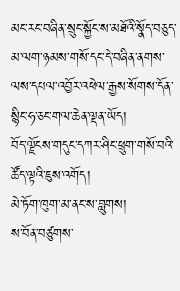མང་རང་བཞིན་སྲུང་སྐྱོང་ས་མཐོའི་སྣོད་བཅུད་མ་ལག་ཉམས་གསོ་དང་དེ་བཞིན་ནགས་ལས་དཔལ་འབྱོར་འཕེལ་རྒྱས་སོགས་དོན་སྙིང་ཧ་ཅང་གལ་ཆེན་ལྡན་ཡོད།
བོད་ལྗོངས་གདུང་དཀར་ཤིང་ཕྲུག་གསོ་བའི་ཚོད་ལྟའི་ཇུས་འགོད།
མེ་ཏོག་ཁུག་མ་ནང་ས་བླུགས།
ས་བོན་བཙུགས་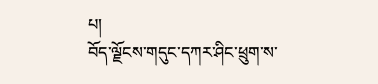པ།
བོད་ལྗོངས་གདུང་དཀར་ཤིང་ཕྲུག་ས་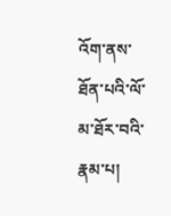འོག་ནས་ཐོན་པའི་ལོ་མ་ཐོར་བའི་རྣམ་པ།